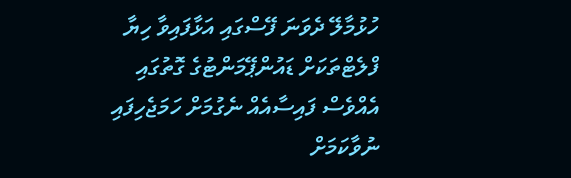ހުޅުމާލޭ ދެވަނަ ފޭސްގައި އަޅާފައިވާ ހިޔާ ފްލެޓްތަކަށް ޑައުންޕޭމަންޓުގެ ގޮތުގައި އެއްވެސް ފައިސާއެއް ނެގުމަށް ހަމަޖެހިފައި ނުވާކަމަށް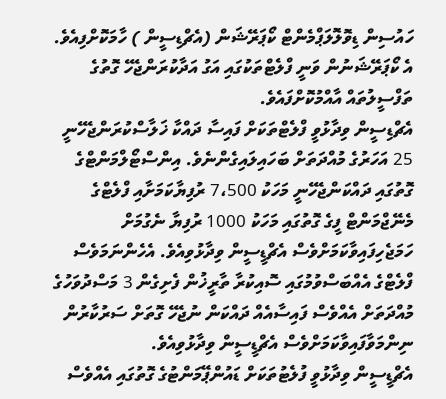ހައުސިން ޑިވޮލޮލަޕްމެންޓް ކޯޕަރޭޝަން (އެޗްޑިސީން ) ހާމަކޮށްފިއެވެ. އެ ކޯޕަރޭޝަނުން ވަނީ ފްލެޓްތަކުގައި އަގު އަދާކުރަންޖެހޭ ގޮތުގެ ތަފްސީލުތައް އާއްމުކޮށްފައެވެ.
އެޗްޑިސީން ވިދާޅުވީ ފްލެޓްތަކަށް ފައިސާ ދައްކާ ޚަލާސްކުރަންޖެހޭނީ 25 އަހަރުގެ މުއްދަތަށް ބަހައިލައިގެންނެވެ. އިންސްޓޯލްމަންޓްގެ ގޮތުގައި ދައްކަންޖެހޭނީ މަހަކު 7،500 ރުފިޔާކަމަށާއި ފްލެޓްގެ މެނޭޖްމަންޓް ފީގެ ގޮތުގައި މަހަކު 1000 ރުފިޔާ ނެގުމަށް ހަމަޖެހިފައިވާކަމަށްވެސް އެޗްޑީސީން ވިދާޅުވިއެވެ. އެހެންނަމަވެސް ފްލެޓްގެ އެއްބަސްވުމުގައި ސޮއިކުރާ ތާރީޚުން ފެށިގެން 3 މަސްދުވަހުގެ މުއްދަތަށް އެއްވެސް ފައިސާއެއް ދައްކަން ނުޖެހޭ ގޮތަށް ސަރުކާރުން ނިންމަވާފައިވާކަމަށްވެސް އެޗްޑީސީން ވިދާޅުވިއެވެ.
އެޗްޑީސީން ވިދާޅުވީ ފުލެޓުތަކަށް ޑައުންޕޭމަންޓުގެ ގޮތުގައި އެއްވެސް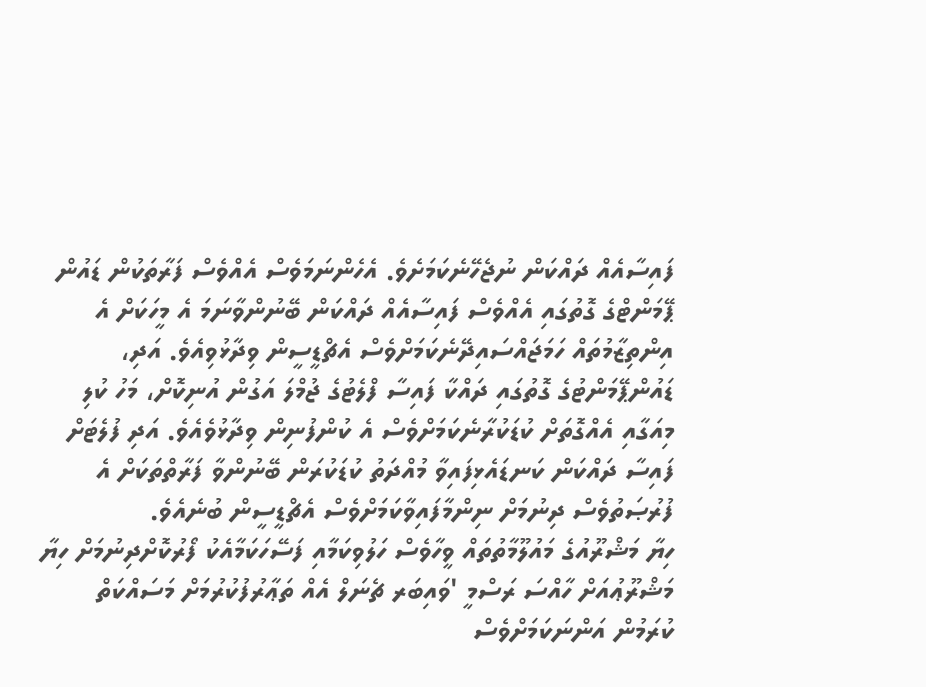ފައިސާއެއް ދައްކަން ނުޖެހޭނެކަމަށެވެ. އެހެންނަމަވެސް އެއްވެސް ފަރާތަކުން ޑައުން ޕޭމަންޓްގެ ގޮތުގައި އެއްވެސް ފައިސާއެއް ދައްކަން ބޭނުންވާނަމަ އެ މީހަކަށް އެ އިންތިޒާމުތައް ހަމަޖައްސައިދޭނެކަމަށްވެސް އެޗްޑީސީން ވިދާޅުވިއެވެ. އަދި، ޑައުންޕޭމަންޓުގެ ގޮތުގައި ދައްކާ ފައިސާ ފްލެޓުގެ ޖުމްލަ އަގުން އުނިކޮށް، މަހު ކުލި މިއަގާއި އެއްގޮތަށް ކުޑަކުރާނެކަމަށްވެސް އެ ކުންފުނިން ވިދާޅުވެއެވެ. އަދި ފުލެޓަށް ފައިސާ ދައްކަން ކަނޑައެޅިފައިވާ މުއްދަތު ކުޑަކުރަން ބޭނުންވާ ފަރާތްތަކަށް އެ ފުރުޞަތުވެސް ދިނުމަށް ނިންމާފައިވާކަމަށްވެސް އެޗްޑީސީން ބުނެއެވެ.
ހިޔާ މަޝްރޫއުގެ މައުލޫމާތުތައް ވީހާވެސް ހަލުވިކަމާއި ފަސޭހަކަމާއެކު ފޯރުކޮށްދިނުމަށް ހިޔާ މަޝްރޫޢުއަށް ހާއްސަ ރަސްމީ 'ވައިބަރ ޗެނަލް އެއް ތަޢާރުފުކުރުމަށް މަސައްކަތް ކުރަމުން އަންނަކަމަށްވެސް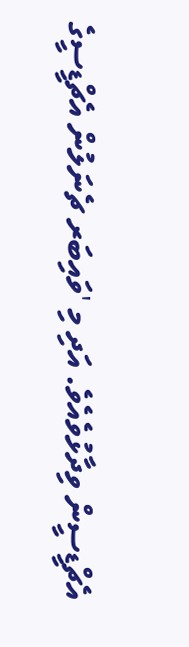އެޗްޑީސީން ވިދާޅުވެއެވެ. އަދި މި 'ވައިބަރ ޗެނަލުން އެޗްޑީސީގެ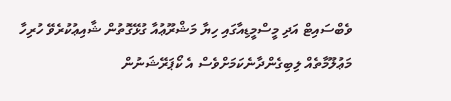ވެބްސައިޓް އަދި މީސްމީޑިއާގައި ހިޔާ މަޝްރޫޢުއާ ގުޅޭގޮތުން ޝާއިޢުކުރެވޭ ހުރިހާ މަޢުލޫމާތެއް ލިބިގެންދާނެކަމަށްވެސް އެ ކޯޕަރޭޝަނުން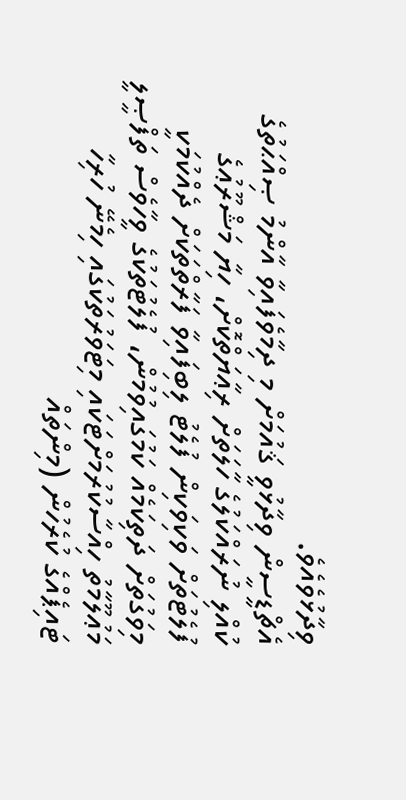ވިދާޅުވެއެވެ.
އެޗްޑީސީން ވިދާޅުވީ ޤައުމަށް މި ދިމާވެފައިވާ އާންމު ޞިއްޙަތުގެ ކުއްލި ނުރައްކަލުގެ ހާލަތަށް ރިޢާޔަތްކޮށް، ހިޔާ މަޝްރޫޢުގެ ފުލެޓުތަށް ވަކިވަކިން ފުލެޓު ލިބިފައިވާ ފަރާތްތަކަށް ދެއްކުމަކީ މިވަގުތަށް ދަތިކަމެއް ކަމުގައިވުމުން، ފުލެޓުތަކުގެ ވީހާވެސް ތަފްޞީލީ މަޢުލޫމާތު ހިއްސާކުރުމަށްޓަކައި މިޓަވަރުތަކުގައި ހިމެނޭ ހުރިހާ ޓައިޕެއްގެ ކުރެހުން (މިންތައް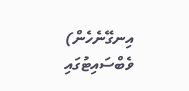އިނގޭނެހެން) ވެބްސައިޓުގައި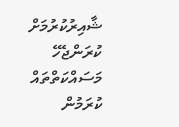ޝާއިރުކުރުމަށް ކުރަންޖެހޭ މަސައްކަތްތައް
ކުރަމުން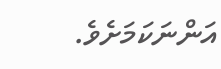އަންނަކަމަށެވެ.